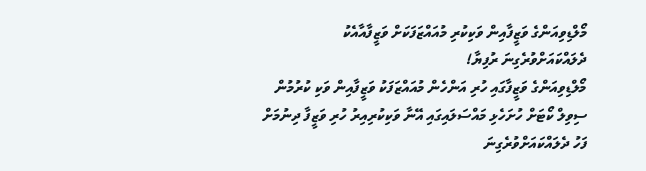މޯލްޑިވިއަންގެ ވަޒީފާއިން ވަކިކުރި މުއައްޒަފަކަށް ވަޒީފާއާއެކު ދެލައްކައަށްވުރެގިނަ ރުފިޔާ!
މޯލްޑިވިއަންގެ ވަޒީފާގައި ހުރި އަންހެން މުއައްޒަފަކު ވަޒީފާއިން ވަކި ކުރުމުން ސިވިލް ކޯޓަށް ހުށަހެޅި މައްސަލައިގައި އޭނާ ވަކިކުރިއިރު ހުރި ވަޒީފާ ދިނުމަށް ފަހު ދެލައްކައަށްވުރެގިނަ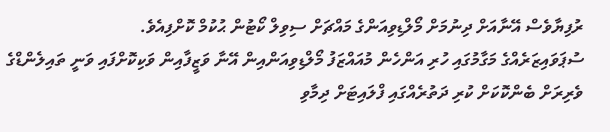ރުފިޔާވެސް އޭނާއަށް ދިނުމަށް މޯލްޑިވިއަންގެ މައްޗަށް ސިވިލް ކޯޓުން ޙުކުމް ކޮށްފިއެވެ.
ސުޕަވައިޒަރެއްގެ މަގާމުގައި ހުރި އަންހެން މުއައްޒަފު މޯލްޑިވިއަންއިން އޭނާ ވަޒީފާއިން ވަކިކޮށްފައި ވަނީ ތައިލެންޑްގެ ވެރިރަށް ބެންކޮކަށް ކުރި ދަތުރެއްގައި ފްލައިޓަށް ދިމާވި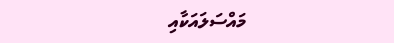މައްސަލައަކާއި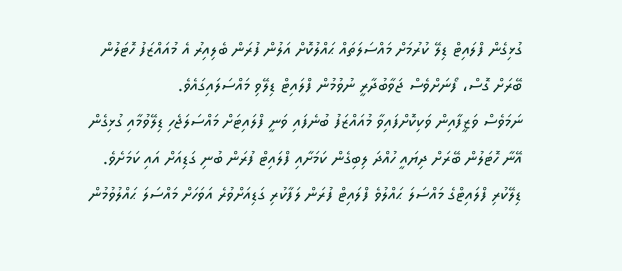ގުޅިގެން ފްލައިޓް ޑިލޭ ކުރުމަށް މައްސަލަތައް ޙައްލުކޮށް އަލުން ފުރަން ބެލިއިރު އެ މުއައްޒަފު ހޮޓަލުން ބޭރަށް ގޮސް، ފޯނަށްވެސް ޖަވާބުދާރީ ނުވުމުން ފްލައިޓް ޑިލޭވި މައްސަލައިގައެވެ.
ނަމަވެސް ވަޒީފާއިން ވަކިކޮށްފައިވާ މުއައްޒަފު ބުނެފައި ވަނީ ފްލައިޓަށް މައްސަލަޖެހި ޑިލޭވުމާއި ގުޅިގެން އޭނާ ހޮޓަލުން ބޭރަށް ދިޔައީ ހުއްދަ ލިބިގެން ކަމަށާއި ފްލައިޓް ފުރަން ބުނި ގަޑިއަށް އައި ކަމަށެވެ.
ޑިލޭކުރި ފްލައިޓްގެ މައްސަލަ ޙައްލުވެ ފްލައިޓް ފުރަން ލަފާކުރި ގަޑިއަށްވުރެ އަވަހަށް މައްސަލަ ޙައްލުވުމުން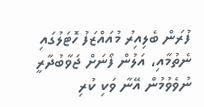ފުރަން ބެލިއިރު މުއައްޒަފު ހޮޓަލުގައި ނެތުމާއި، އަލުން ފޯނަށް ޖަވާބުދާރީ ނުވެވުމުން އޭނާ ވަކި ކުރި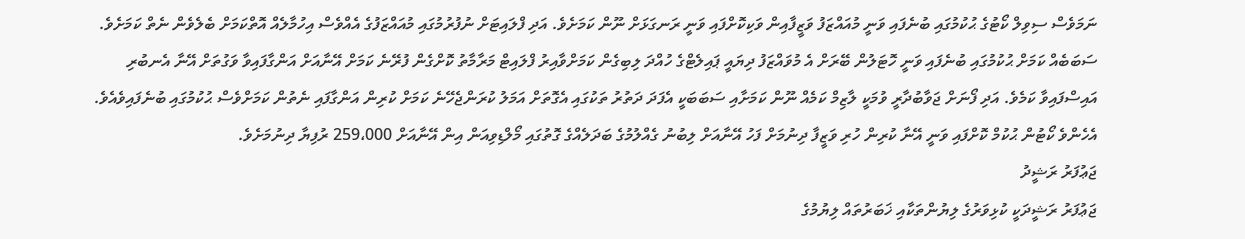ނަމަވެސް ސިވިލް ކޯޓުގެ ޙުކުމުގައި ބުނެފައި ވަނީ މުއައްޒަފު ވަޒީފާއިން ވަކިކޮށްފައި ވަނީ ރަނގަޅަށް ނޫން ކަމަށެވެ. އަދި ފްލައިޓަށް ނުފުރުމުގައި މުއައްޒަފުގެ އެއްވެސް އިހުމާލެއް އޮތްކަމަށް ބެލެވެން ނެތް ކަމަށެވެ.
ސަބަބެއް ކަމަށް ޙުކުމުގައި ބުނެފައި ވަނީ ހޮޓަލުން ބޭރަށް އެ މުވައްޒަފު ދިޔައީ ޕައިލެޓްގެ ހުއްދަ ލިބިގެން ކަމަށްވާއިރު ފްލައިޓް މަރާމާތު ކޮށްގެން ފުރޭނެ ކަމަށް އޭނާއަށް އަންގާފައިވާ ވަގުތަށް އޭނާ އެނބުރި އައިސްފައިވާ ކަމެވެ. އަދި ފޯނަށް ޖަވާބުދާރީ ވުމަކީ ލާޒިމް ކަމެއް ނޫން ކަމަށާއި ސަބަބަކީ އެފަދަ ދަތުރު ތަކުގައި އެގޮތަށް އަމަލު ކުރަންޖެހޭނެ ކަމަށް ކުރިން އަންގާފައި ނެތުން ކަމަށްވެސް ޙުކުމުގައި ބުނެފައިވެއެވެ.
އެހެންވެ ކޯޓުން ޙުކުމް ކޮށްފައި ވަނީ އޭނާ ކުރިން ހުރި ވަޒީފާ ދިނުމަށް ފަހު އޭނާއަށް ލިބުނު ގެއްލުމުގެ ބަދަލެއްގެ ގޮތުގައި މޯލްޑިވިއަން އިން އޭނާއަށް 259،000 ރުފިޔާ ދިނުމަށެވެ.
ޖަޢުފަރު ރަޝީދު
ޖަޢުފަރު ރަޝީދަކީ ކުޅިވަރުގެ ލިޔުންތަކާއި ޚަބަރުތައް ލިޔުމުގެ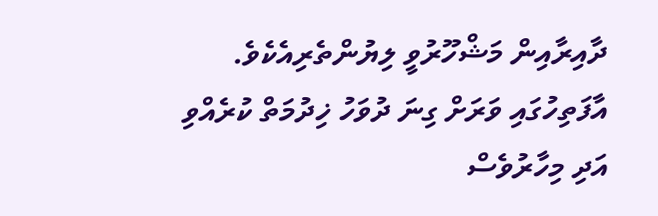ދާއިރާއިން މަޝްހޫރުވީ ލިޔުންތެރިއެކެވެ. އާފަތިހުގައި ވަރަށް ގިނަ ދުވަހު ޚިދުމަތް ކުރެއްވި އަދި މިހާރުވެސް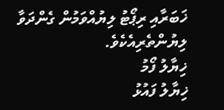ޚަބަރާއި ރިޕޯޓު ލިޔުއްވަމުން ގެންދަވާ ލިޔުންތެރިއެކެވެ.
ޚިޔާލު ފޯމު
ޚިޔާލު ފައުޅު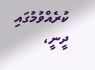ކުރެއްވުމުގައި ދީނީ،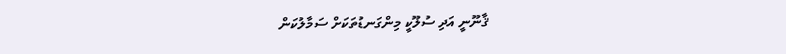ޤާނޫނީ އަދި ސުލޫކީ މިންގަނޑުތަކަށް ސަމާލުކަން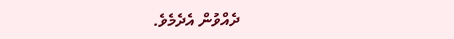ދެއްވުން އެދެމެވެ.